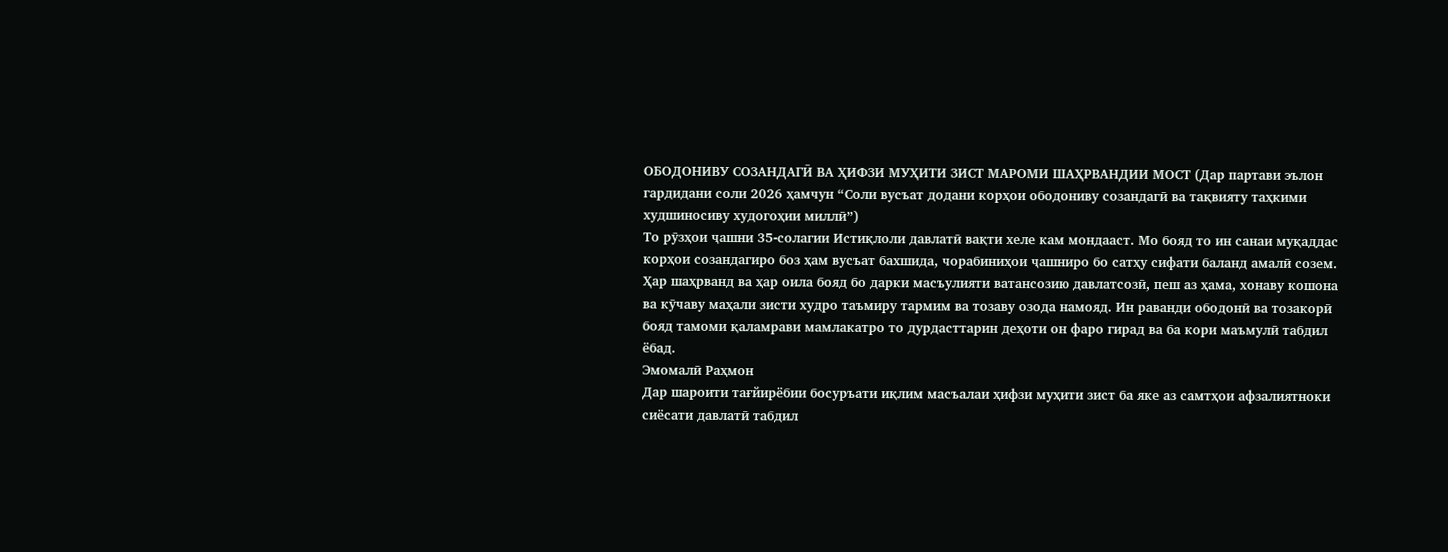ОБОДОНИВУ СОЗАНДАГӢ ВА ҲИФЗИ МУҲИТИ ЗИСТ МАРОМИ ШАҲРВАНДИИ МОСТ (Дар партави эълон гардидани соли 2026 ҳамчун “Соли вусъат додани корҳои ободониву созандагӣ ва тақвияту таҳкими худшиносиву худогоҳии миллӣ”)
То рӯзҳои ҷашни 35-солагии Истиқлоли давлатӣ вақти хеле кам мондааст. Мо бояд то ин санаи муқаддас корҳои созандагиро боз ҳам вусъат бахшида, чорабиниҳои ҷашниро бо сатҳу сифати баланд амалӣ созем. Ҳар шаҳрванд ва ҳар оила бояд бо дарки масъулияти ватансозию давлатсозӣ, пеш аз ҳама, хонаву кошона ва кӯчаву маҳали зисти худро таъмиру тармим ва тозаву озода намояд. Ин раванди ободонӣ ва тозакорӣ бояд тамоми қаламрави мамлакатро то дурдасттарин деҳоти он фаро гирад ва ба кори маъмулӣ табдил ёбад.
Эмомалӣ Раҳмон
Дар шароити тағйирёбии босуръати иқлим масъалаи ҳифзи муҳити зист ба яке аз самтҳои афзалиятноки сиёсати давлатӣ табдил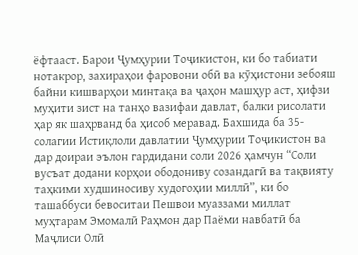ёфтааст. Барои Ҷумҳурии Тоҷикистон, ки бо табиати нотакрор, захираҳои фаровони обӣ ва кӯҳистони зебояш байни кишварҳои минтақа ва ҷаҳон машҳур аст, ҳифзи муҳити зист на танҳо вазифаи давлат, балки рисолати ҳар як шаҳрванд ба ҳисоб меравад. Бахшида ба 35-солагии Истиқлоли давлатии Ҷумҳурии Тоҷикистон ва дар доираи эълон гардидани соли 2026 ҳамчун “Соли вусъат додани корҳои ободониву созандагӣ ва тақвияту таҳкими худшиносиву худогоҳии миллӣ”, ки бо ташаббуси бевоситаи Пешвои муаззами миллат муҳтарам Эмомалӣ Раҳмон дар Паёми навбатӣ ба Маҷлиси Олӣ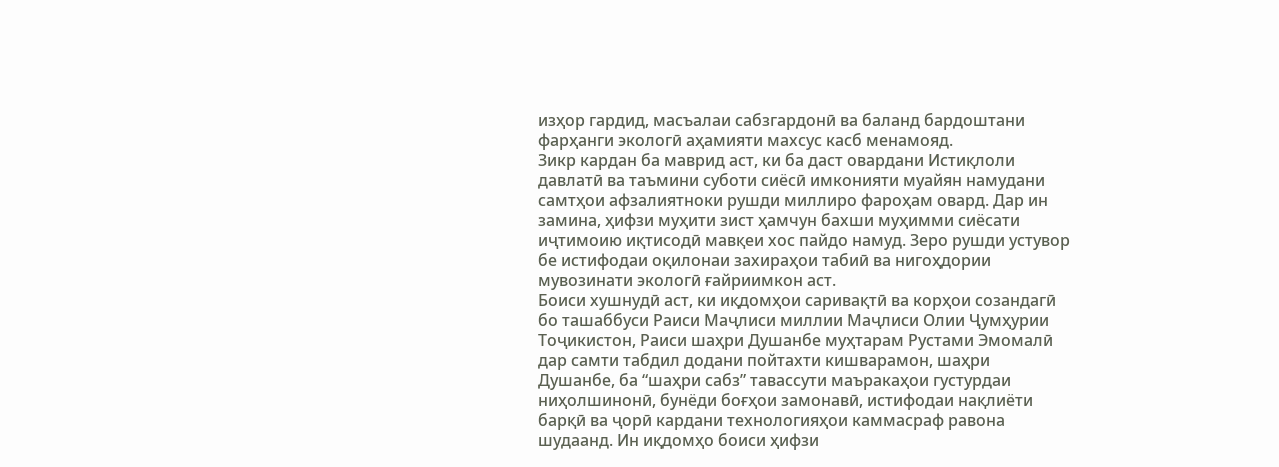изҳор гардид, масъалаи сабзгардонӣ ва баланд бардоштани фарҳанги экологӣ аҳамияти махсус касб менамояд.
Зикр кардан ба маврид аст, ки ба даст овардани Истиқлоли давлатӣ ва таъмини суботи сиёсӣ имконияти муайян намудани самтҳои афзалиятноки рушди миллиро фароҳам овард. Дар ин замина, ҳифзи муҳити зист ҳамчун бахши муҳимми сиёсати иҷтимоию иқтисодӣ мавқеи хос пайдо намуд. Зеро рушди устувор бе истифодаи оқилонаи захираҳои табиӣ ва нигоҳдории мувозинати экологӣ ғайриимкон аст.
Боиси хушнудӣ аст, ки иқдомҳои саривақтӣ ва корҳои созандагӣ бо ташаббуси Раиси Маҷлиси миллии Маҷлиси Олии Ҷумҳурии Тоҷикистон, Раиси шаҳри Душанбе муҳтарам Рустами Эмомалӣ дар самти табдил додани пойтахти кишварамон, шаҳри Душанбе, ба “шаҳри сабз” тавассути маъракаҳои густурдаи ниҳолшинонӣ, бунёди боғҳои замонавӣ, истифодаи нақлиёти барқӣ ва ҷорӣ кардани технологияҳои каммасраф равона шудаанд. Ин иқдомҳо боиси ҳифзи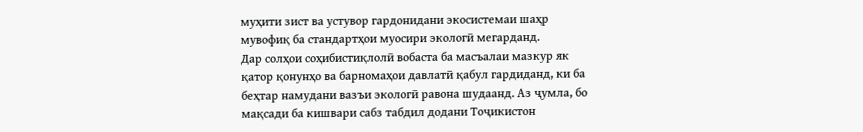муҳити зист ва устувор гардонидани экосистемаи шаҳр мувофиқ ба стандартҳои муосири экологӣ мегарданд.
Дар солҳои соҳибистиқлолӣ вобаста ба масъалаи мазкур як қатор қонунҳо ва барномаҳои давлатӣ қабул гардиданд, ки ба беҳтар намудани вазъи экологӣ равона шудаанд. Аз ҷумла, бо мақсади ба кишвари сабз табдил додани Тоҷикистон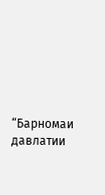“Барномаи давлатии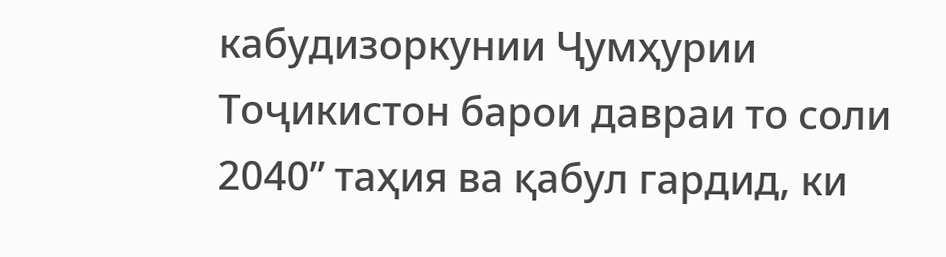кабудизоркунии Ҷумҳурии Тоҷикистон барои давраи то соли 2040” таҳия ва қабул гардид, ки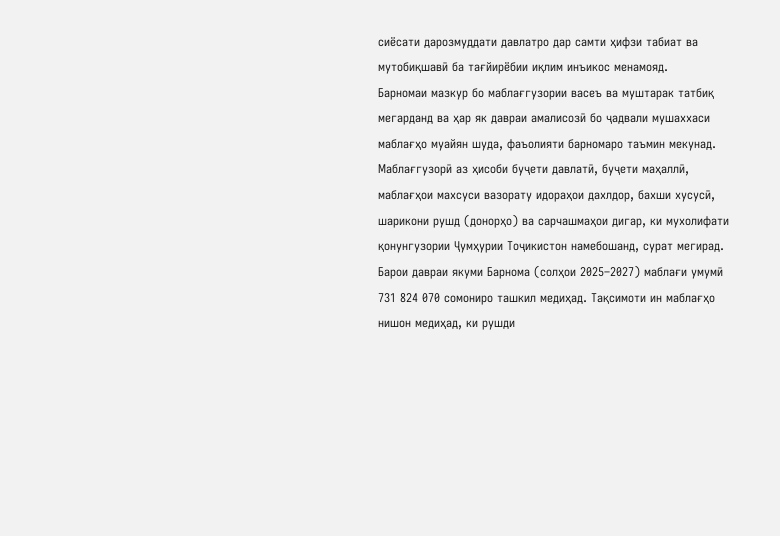сиёсати дарозмуддати давлатро дар самти ҳифзи табиат ва мутобиқшавӣ ба тағйирёбии иқлим инъикос менамояд.
Барномаи мазкур бо маблағгузории васеъ ва муштарак татбиқ мегарданд ва ҳар як давраи амалисозӣ бо ҷадвали мушаххаси маблағҳо муайян шуда, фаъолияти барномаро таъмин мекунад. Маблағгузорӣ аз ҳисоби буҷети давлатӣ, буҷети маҳаллӣ, маблағҳои махсуси вазорату идораҳои дахлдор, бахши хусусӣ, шарикони рушд (донорҳо) ва сарчашмаҳои дигар, ки мухолифати қонунгузории Ҷумҳурии Тоҷикистон намебошанд, сурат мегирад.
Барои давраи якуми Барнома (солҳои 2025–2027) маблағи умумӣ 731 824 070 сомониро ташкил медиҳад. Тақсимоти ин маблағҳо нишон медиҳад, ки рушди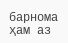барнома ҳам аз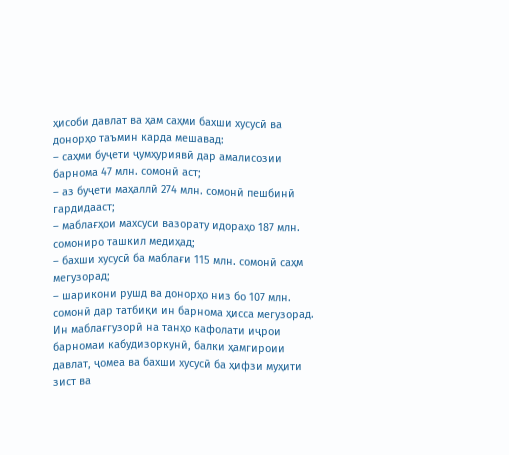ҳисоби давлат ва ҳам саҳми бахши хусусӣ ва донорҳо таъмин карда мешавад:
– саҳми буҷети ҷумҳуриявӣ дар амалисозии барнома 47 млн. сомонӣ аст;
– аз буҷети маҳаллӣ 274 млн. сомонӣ пешбинӣ гардидааст;
– маблағҳои махсуси вазорату идораҳо 187 млн. сомониро ташкил медиҳад;
– бахши хусусӣ ба маблағи 115 млн. сомонӣ саҳм мегузорад;
– шарикони рушд ва донорҳо низ бо 107 млн. сомонӣ дар татбиқи ин барнома ҳисса мегузорад.
Ин маблағгузорӣ на танҳо кафолати иҷрои барномаи кабудизоркунӣ, балки ҳамгироии давлат, ҷомеа ва бахши хусусӣ ба ҳифзи муҳити зист ва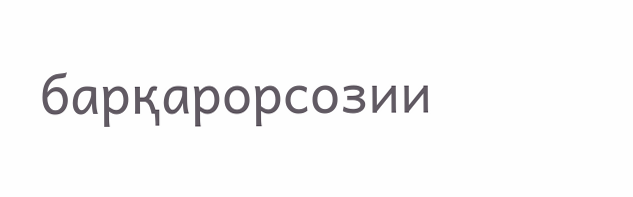барқарорсозии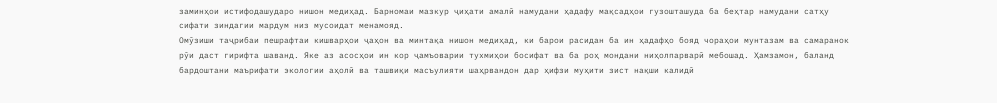заминҳои истифодашударо нишон медиҳад. Барномаи мазкур ҷиҳати амалӣ намудани ҳадафу мақсадҳои гузошташуда ба беҳтар намудани сатҳу сифати зиндагии мардум низ мусоидат менамояд.
Омӯзиши таҷрибаи пешрафтаи кишварҳои ҷаҳон ва минтақа нишон медиҳад, ки барои расидан ба ин ҳадафҳо бояд чораҳои мунтазам ва самаранок рӯи даст гирифта шаванд. Яке аз асосҳои ин кор ҷамъоварии тухмиҳои босифат ва ба роҳ мондани ниҳолпарварӣ мебошад. Ҳамзамон, баланд бардоштани маърифати экологии аҳолӣ ва ташвиқи масъулияти шаҳрвандон дар ҳифзи муҳити зист нақши калидӣ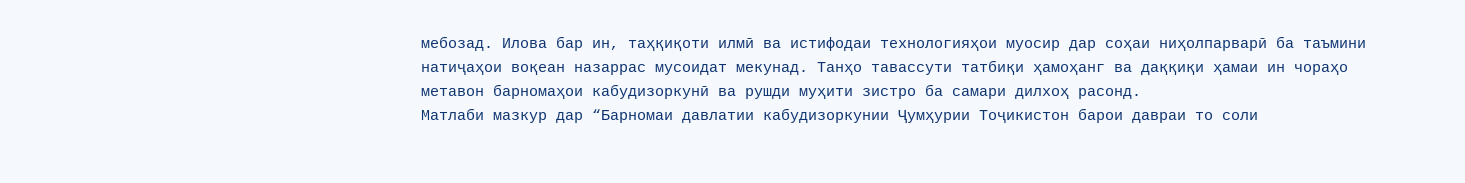мебозад. Илова бар ин, таҳқиқоти илмӣ ва истифодаи технологияҳои муосир дар соҳаи ниҳолпарварӣ ба таъмини натиҷаҳои воқеан назаррас мусоидат мекунад. Танҳо тавассути татбиқи ҳамоҳанг ва даққиқи ҳамаи ин чораҳо метавон барномаҳои кабудизоркунӣ ва рушди муҳити зистро ба самари дилхоҳ расонд.
Матлаби мазкур дар “Барномаи давлатии кабудизоркунии Ҷумҳурии Тоҷикистон барои давраи то соли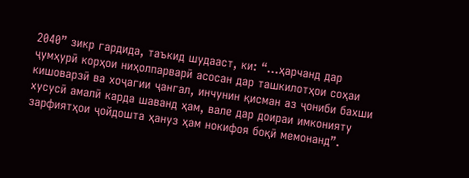2040” зикр гардида, таъкид шудааст, ки: “…ҳарчанд дар ҷумҳурӣ корҳои ниҳолпарварӣ асосан дар ташкилотҳои соҳаи кишоварзӣ ва хоҷагии ҷангал, инчунин қисман аз ҷониби бахши хусусӣ амалӣ карда шаванд ҳам, вале дар доираи имконияту зарфиятҳои ҷойдошта ҳануз ҳам нокифоя боқӣ мемонанд”.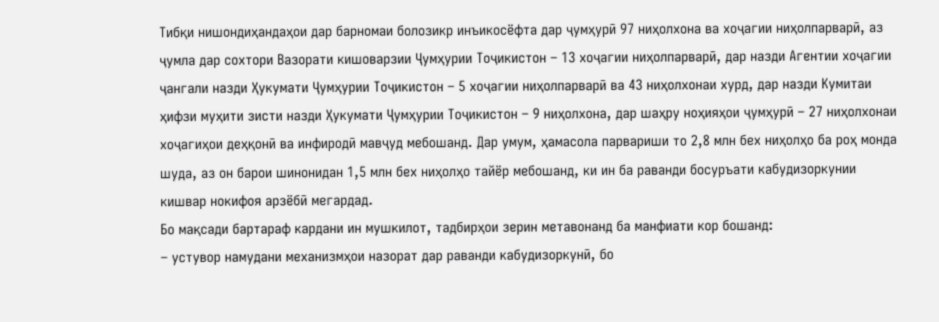Тибқи нишондиҳандаҳои дар барномаи болозикр инъикосёфта дар ҷумҳурӣ 97 ниҳолхона ва хоҷагии ниҳолпарварӣ, аз ҷумла дар сохтори Вазорати кишоварзии Ҷумҳурии Тоҷикистон – 13 хоҷагии ниҳолпарварӣ, дар назди Агентии хоҷагии ҷангали назди Ҳукумати Ҷумҳурии Тоҷикистон – 5 хоҷагии ниҳолпарварӣ ва 43 ниҳолхонаи хурд, дар назди Кумитаи ҳифзи муҳити зисти назди Ҳукумати Ҷумҳурии Тоҷикистон – 9 ниҳолхона, дар шаҳру ноҳияҳои ҷумҳурӣ – 27 ниҳолхонаи хоҷагиҳои деҳқонӣ ва инфиродӣ мавҷуд мебошанд. Дар умум, ҳамасола парвариши то 2,8 млн бех ниҳолҳо ба роҳ монда шуда, аз он барои шинонидан 1,5 млн бех ниҳолҳо тайёр мебошанд, ки ин ба раванди босуръати кабудизоркунии кишвар нокифоя арзёбӣ мегардад.
Бо мақсади бартараф кардани ин мушкилот, тадбирҳои зерин метавонанд ба манфиати кор бошанд:
– устувор намудани механизмҳои назорат дар раванди кабудизоркунӣ, бо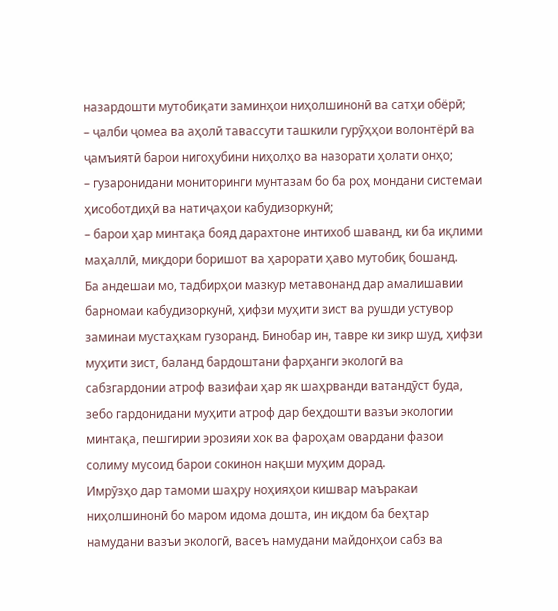назардошти мутобиқати заминҳои ниҳолшинонӣ ва сатҳи обёрӣ;
– ҷалби ҷомеа ва аҳолӣ тавассути ташкили гурӯҳҳои волонтёрӣ ва ҷамъиятӣ барои нигоҳубини ниҳолҳо ва назорати ҳолати онҳо;
– гузаронидани мониторинги мунтазам бо ба роҳ мондани системаи ҳисоботдиҳӣ ва натиҷаҳои кабудизоркунӣ;
– барои ҳар минтақа бояд дарахтоне интихоб шаванд, ки ба иқлими маҳаллӣ, миқдори боришот ва ҳарорати ҳаво мутобиқ бошанд.
Ба андешаи мо, тадбирҳои мазкур метавонанд дар амалишавии барномаи кабудизоркунӣ, ҳифзи муҳити зист ва рушди устувор заминаи мустаҳкам гузоранд. Бинобар ин, тавре ки зикр шуд, ҳифзи муҳити зист, баланд бардоштани фарҳанги экологӣ ва сабзгардонии атроф вазифаи ҳар як шаҳрванди ватандӯст буда, зебо гардонидани муҳити атроф дар беҳдошти вазъи экологии минтақа, пешгирии эрозияи хок ва фароҳам овардани фазои солиму мусоид барои сокинон нақши муҳим дорад.
Имрӯзҳо дар тамоми шаҳру ноҳияҳои кишвар маъракаи ниҳолшинонӣ бо маром идома дошта, ин иқдом ба беҳтар намудани вазъи экологӣ, васеъ намудани майдонҳои сабз ва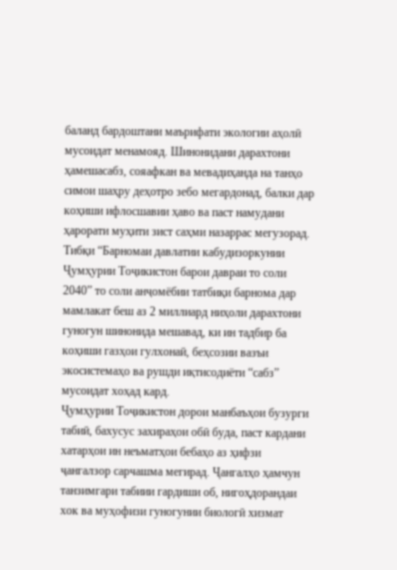баланд бардоштани маърифати экологии аҳолӣ мусоидат менамояд. Шинонидани дарахтони ҳамешасабз, сояафкан ва мевадиҳанда на танҳо симои шаҳру деҳотро зебо мегардонад, балки дар коҳиши ифлосшавии ҳаво ва паст намудани ҳарорати муҳити зист саҳми назаррас мегузорад.
Тибқи “Барномаи давлатии кабудизоркунии Ҷумҳурии Тоҷикистон барои давраи то соли 2040” то соли анҷомёбии татбиқи барнома дар мамлакат беш аз 2 миллиард ниҳоли дарахтони гуногун шинонида мешавад, ки ин тадбир ба коҳиши газҳои гулхонаӣ, беҳсозии вазъи экосистемаҳо ва рушди иқтисодиёти “сабз” мусоидат хоҳад кард.
Ҷумҳурии Тоҷикистон дорои манбаъҳои бузурги табиӣ, бахусус захираҳои обӣ буда, паст кардани хатарҳои ин неъматҳои бебаҳо аз ҳифзи ҷангалзор сарчашма мегирад. Ҷангалҳо ҳамчун танзимгари табиии гардиши об, нигоҳдорандаи хок ва муҳофизи гуногунии биологӣ хизмат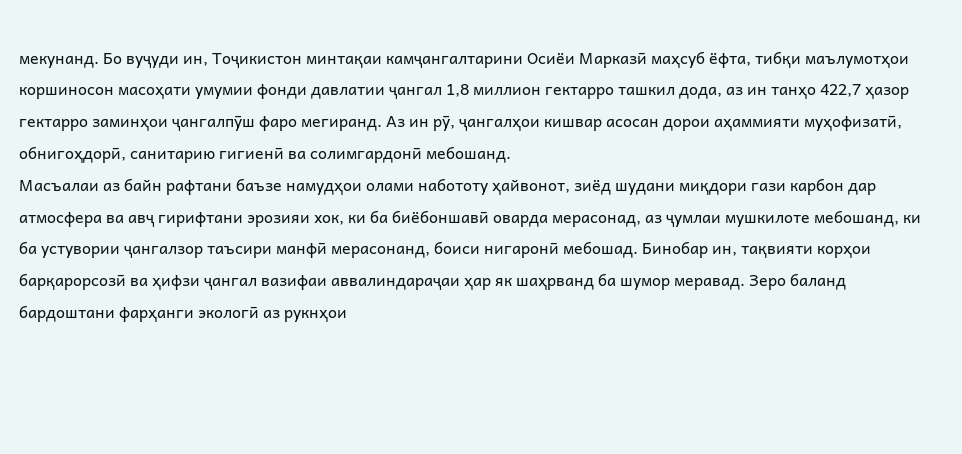мекунанд. Бо вуҷуди ин, Тоҷикистон минтақаи камҷангалтарини Осиёи Марказӣ маҳсуб ёфта, тибқи маълумотҳои коршиносон масоҳати умумии фонди давлатии ҷангал 1,8 миллион гектарро ташкил дода, аз ин танҳо 422,7 ҳазор гектарро заминҳои ҷангалпӯш фаро мегиранд. Аз ин рӯ, ҷангалҳои кишвар асосан дорои аҳаммияти муҳофизатӣ, обнигоҳдорӣ, санитарию гигиенӣ ва солимгардонӣ мебошанд.
Масъалаи аз байн рафтани баъзе намудҳои олами набототу ҳайвонот, зиёд шудани миқдори гази карбон дар атмосфера ва авҷ гирифтани эрозияи хок, ки ба биёбоншавӣ оварда мерасонад, аз ҷумлаи мушкилоте мебошанд, ки ба устувории ҷангалзор таъсири манфӣ мерасонанд, боиси нигаронӣ мебошад. Бинобар ин, тақвияти корҳои барқарорсозӣ ва ҳифзи ҷангал вазифаи аввалиндараҷаи ҳар як шаҳрванд ба шумор меравад. Зеро баланд бардоштани фарҳанги экологӣ аз рукнҳои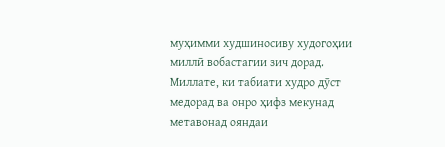муҳимми худшиносиву худогоҳии миллӣ вобастагии зич дорад. Миллате, ки табиати худро дӯст медорад ва онро ҳифз мекунад метавонад ояндаи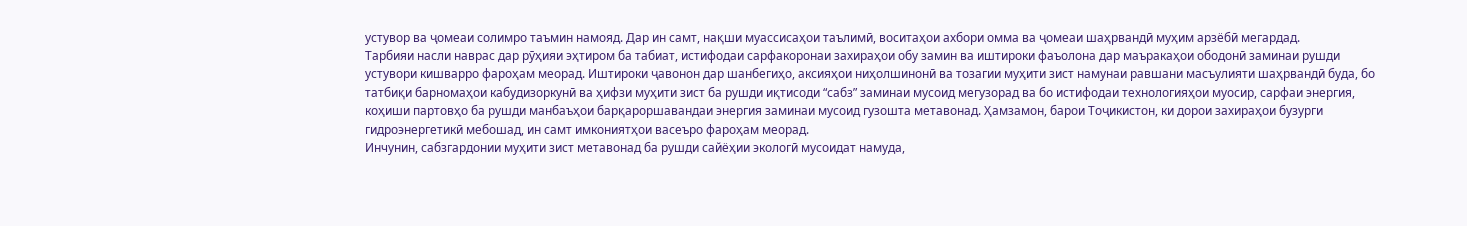устувор ва ҷомеаи солимро таъмин намояд. Дар ин самт, нақши муассисаҳои таълимӣ, воситаҳои ахбори омма ва ҷомеаи шаҳрвандӣ муҳим арзёбӣ мегардад.
Тарбияи насли наврас дар рӯҳияи эҳтиром ба табиат, истифодаи сарфакоронаи захираҳои обу замин ва иштироки фаъолона дар маъракаҳои ободонӣ заминаи рушди устувори кишварро фароҳам меорад. Иштироки ҷавонон дар шанбегиҳо, аксияҳои ниҳолшинонӣ ва тозагии муҳити зист намунаи равшани масъулияти шаҳрвандӣ буда, бо татбиқи барномаҳои кабудизоркунӣ ва ҳифзи муҳити зист ба рушди иқтисоди “сабз” заминаи мусоид мегузорад ва бо истифодаи технологияҳои муосир, сарфаи энергия, коҳиши партовҳо ба рушди манбаъҳои барқароршавандаи энергия заминаи мусоид гузошта метавонад. Ҳамзамон, барои Тоҷикистон, ки дорои захираҳои бузурги гидроэнергетикӣ мебошад, ин самт имкониятҳои васеъро фароҳам меорад.
Инчунин, сабзгардонии муҳити зист метавонад ба рушди сайёҳии экологӣ мусоидат намуда,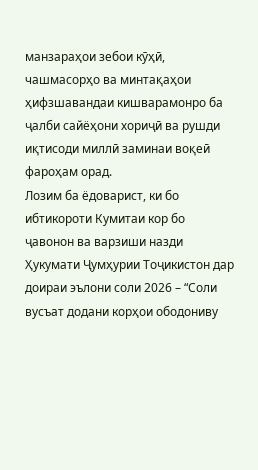манзараҳои зебои кӯҳӣ, чашмасорҳо ва минтақаҳои ҳифзшавандаи кишварамонро ба ҷалби сайёҳони хориҷӣ ва рушди иқтисоди миллӣ заминаи воқеӣ фароҳам орад.
Лозим ба ёдоварист, ки бо ибтикороти Кумитаи кор бо ҷавонон ва варзиши назди Ҳукумати Ҷумҳурии Тоҷикистон дар доираи эълони соли 2026 – “Соли вусъат додани корҳои ободониву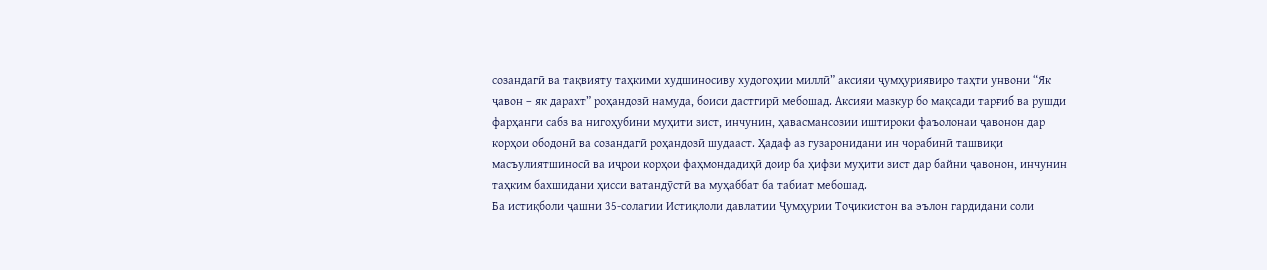созандагӣ ва тақвияту таҳкими худшиносиву худогоҳии миллӣ” аксияи ҷумҳуриявиро таҳти унвони “Як ҷавон – як дарахт” роҳандозӣ намуда, боиси дастгирӣ мебошад. Аксияи мазкур бо мақсади тарғиб ва рушди фарҳанги сабз ва нигоҳубини муҳити зист, инчунин, ҳавасмансозии иштироки фаъолонаи ҷавонон дар корҳои ободонӣ ва созандагӣ роҳандозӣ шудааст. Ҳадаф аз гузаронидани ин чорабинӣ ташвиқи масъулиятшиносӣ ва иҷрои корҳои фаҳмондадиҳӣ доир ба ҳифзи муҳити зист дар байни ҷавонон, инчунин таҳким бахшидани ҳисси ватандӯстӣ ва муҳаббат ба табиат мебошад.
Ба истиқболи ҷашни 35-солагии Истиқлоли давлатии Ҷумҳурии Тоҷикистон ва эълон гардидани соли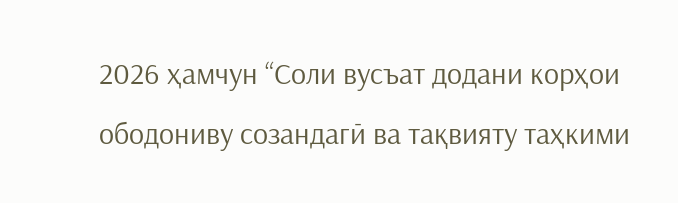2026 ҳамчун “Соли вусъат додани корҳои ободониву созандагӣ ва тақвияту таҳкими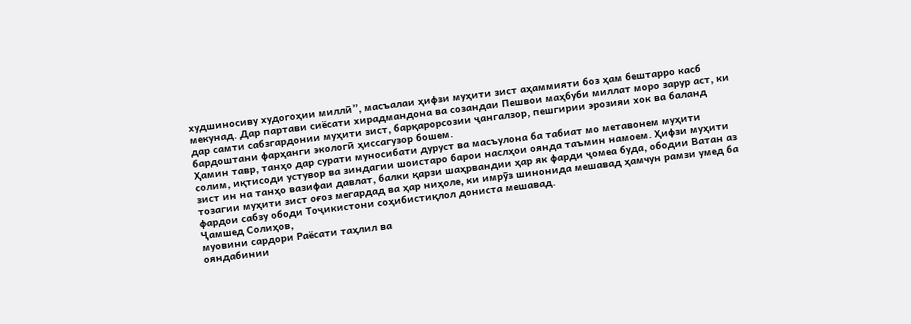худшиносиву худогоҳии миллӣ”, масъалаи ҳифзи муҳити зист аҳаммияти боз ҳам бештарро касб мекунад. Дар партави сиёсати хирадмандона ва созандаи Пешвои маҳбуби миллат моро зарур аст, ки дар самти сабзгардонии муҳити зист, барқарорсозии ҷангалзор, пешгирии эрозияи хок ва баланд бардоштани фарҳанги экологӣ ҳиссагузор бошем.
Ҳамин тавр, танҳо дар сурати муносибати дуруст ва масъулона ба табиат мо метавонем муҳити солим, иқтисоди устувор ва зиндагии шоистаро барои наслҳои оянда таъмин намоем. Ҳифзи муҳити зист ин на танҳо вазифаи давлат, балки қарзи шаҳрвандии ҳар як фарди ҷомеа буда, ободии Ватан аз тозагии муҳити зист оғоз мегардад ва ҳар ниҳоле, ки имрӯз шинонида мешавад ҳамчун рамзи умед ба фардои сабзу ободи Тоҷикистони соҳибистиқлол дониста мешавад.
Ҷамшед Солиҳов,
муовини сардори Раёсати таҳлил ва
ояндабинии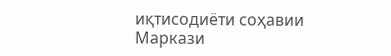иқтисодиёти соҳавии Маркази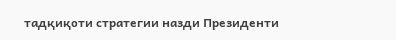тадқиқоти стратегии назди Президенти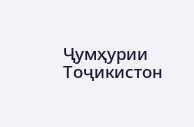Ҷумҳурии Тоҷикистон